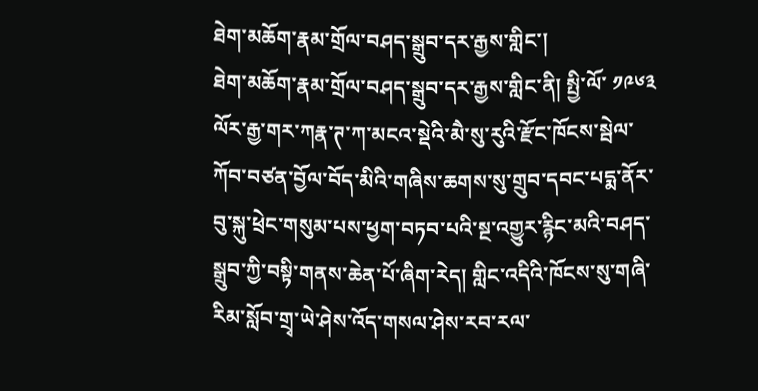ཐེག་མཆོག་རྣམ་གྲོལ་བཤད་སྒྲུབ་དར་རྒྱས་གླིང་།
ཐེག་མཆོག་རྣམ་གྲོལ་བཤད་སྒྲུབ་དར་རྒྱས་གླིང་ནི། སྤྱི་ལོ་ ༡༩༦༣ ལོར་རྒྱ་གར་ཀརྣ་ཊ་ཀ་མངའ་སྡེའི་མཻ་སུ་རུའི་རྫོང་ཁོངས་སྦེལ་ཀོབ་བཙན་བྱོལ་བོད་མིའི་གཞིས་ཆགས་སུ་གྲུབ་དབང་པདྨ་ནོར་བུ་སྐུ་ཕྲེང་གསུམ་པས་ཕྱག་བཏབ་པའི་སྔ་འགྱུར་རྙིང་མའི་བཤད་སྒྲུབ་ཀྱི་བསྟི་གནས་ཆེན་པོ་ཞིག་རེད། གླིང་འདིའི་ཁོངས་སུ་གཞི་རིམ་སློབ་གྲྭ་ཡེ་ཤེས་འོད་གསལ་ཤེས་རབ་རལ་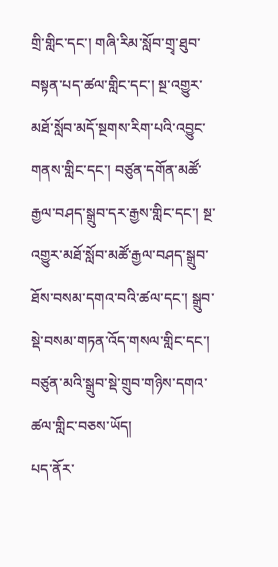གྲི་གླིང་དང་། གཞི་རིམ་སློབ་གྲྭ་ཐུབ་བསྟན་པད་ཚལ་གླིང་དང་། སྔ་འགྱུར་མཐོ་སློབ་མདོ་སྔགས་རིག་པའི་འབྱུང་གནས་གླིང་དང་། བཙུན་དགོན་མཚོ་རྒྱལ་བཤད་སྒྲུབ་དར་རྒྱས་གླིང་དང་། སྔ་འགྱུར་མཐོ་སློབ་མཚོ་རྒྱལ་བཤད་སྒྲུབ་ཐོས་བསམ་དགའ་བའི་ཚལ་དང་། སྒྲུབ་སྡེ་བསམ་གཏན་འོད་གསལ་གླིང་དང་། བཙུན་མའི་སྒྲུབ་སྡེ་གྲུབ་གཉིས་དགའ་ཚལ་གླིང་བཅས་ཡོད།
པད་ནོར་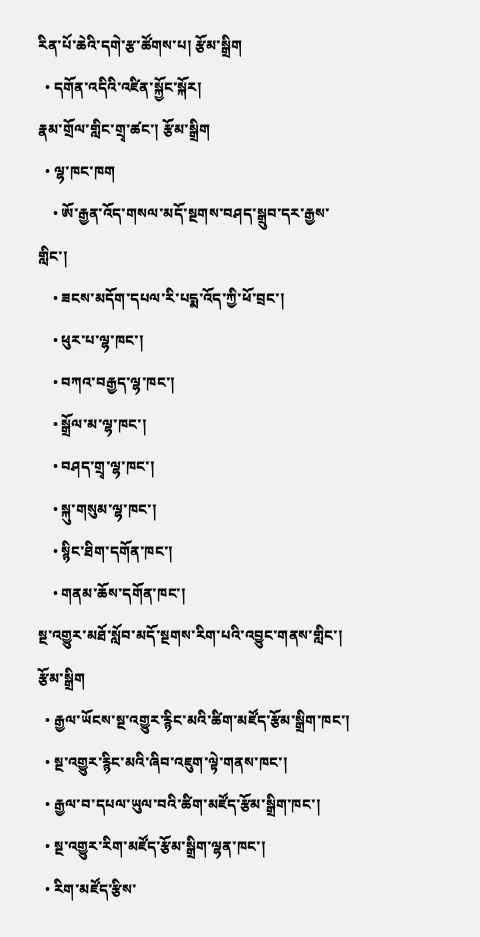རིན་པོ་ཆེའི་དགེ་རྩ་ཚོགས་པ། རྩོམ་སྒྲིག
  • དགོན་འདིའི་འཛིན་སྐྱོང་སྐོར།
རྣམ་གྲོལ་གླིང་གྲྭ་ཚང་། རྩོམ་སྒྲིག
  • ལྷ་ཁང་ཁག
    • ཨོ་རྒྱན་འོད་གསལ་མདོ་སྔགས་བཤད་སྒྲུབ་དར་རྒྱས་གླིང་།
    • ཟངས་མདོག་དཔལ་རི་པདྨ་འོད་ཀྱི་ཕོ་བྲང་།
    • ཕུར་པ་ལྷ་ཁང་།
    • བཀའ་བརྒྱད་ལྷ་ཁང་།
    • སྒྲོལ་མ་ལྷ་ཁང་།
    • བཤད་གྲྭ་ལྷ་ཁང་།
    • སྐུ་གསུམ་ལྷ་ཁང་།
    • སྙིང་ཐིག་དགོན་ཁང་།
    • གནམ་ཆོས་དགོན་ཁང་།
སྔ་འགྱུར་མཐོ་སློབ་མདོ་སྔགས་རིག་པའི་འབྱུང་གནས་གླིང་། རྩོམ་སྒྲིག
  • རྒྱལ་ཡོངས་སྔ་འགྱུར་རྙིང་མའི་ཚིག་མཛོད་རྩོམ་སྒྲིག་ཁང་།
  • སྔ་འགྱུར་རྙིང་མའི་ཞིབ་འཇུག་ལྟེ་གནས་ཁང་།
  • རྒྱལ་བ་དཔལ་ཡུལ་བའི་ཚིག་མཛོད་རྩོམ་སྒྲིག་ཁང་།
  • སྔ་འགྱུར་རིག་མཛོད་རྩོམ་སྒྲིག་ལྷན་ཁང་།
  • རིག་མཛོད་རྩིས་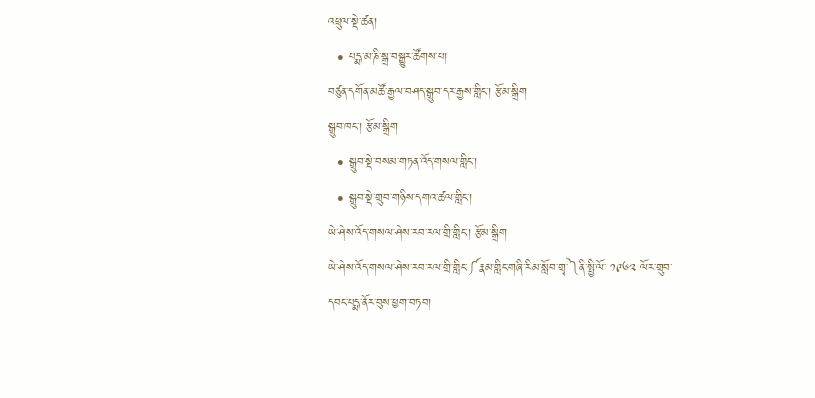འཕྲུལ་སྡེ་ཚན།
  • པདྨ་མ་ཎི་སྒྲ་བསྒྱུར་ཚོགས་པ།
བཙུན་དགོན་མཚོ་རྒྱལ་བཤད་སྒྲུབ་དར་རྒྱས་གླིང་། རྩོམ་སྒྲིག
སྒྲུབ་ཁང་། རྩོམ་སྒྲིག
  • སྒྲུབ་སྡེ་བསམ་གཏན་འོད་གསལ་གླིང་།
  • སྒྲུབ་སྡེ་གྲུབ་གཉིས་དགའ་ཚལ་གླིང་།
ཡེ་ཤེས་འོད་གསལ་ཤེས་རབ་རལ་གྲི་གླིང་། རྩོམ་སྒྲིག
ཡེ་ཤེས་འོད་གསལ་ཤེས་རབ་རལ་གྲི་གླིང་༼རྣམ་གླིང་གཞི་རིམ་སློབ་གྲྭ་༽ནི་སྤྱི་ལོ་ ༡༩༦༢ ལོར་གྲུབ་དབང་པདྨ་ནོར་བུས་ཕྱག་བཏབ།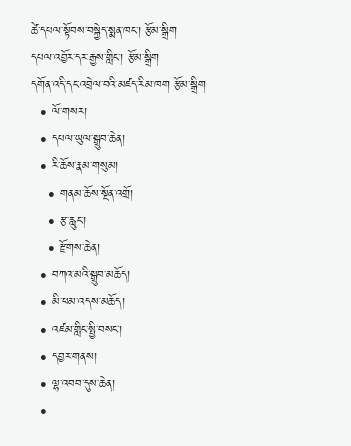ཚེ་དཔལ་སྟོབས་བསྐྱེད་སྨན་ཁང་། རྩོམ་སྒྲིག
དཔལ་འབྱོར་དར་རྒྱས་གླིང་། རྩོམ་སྒྲིག
དགོན་འདི་དང་འབྲེལ་བའི་མཛད་རིམ་ཁག རྩོམ་སྒྲིག
  • ལོ་གསར།
  • དཔལ་ཡུལ་སྒྲུབ་ཆེན།
  • རི་ཆོས་རྣམ་གསུམ།
    • གནམ་ཆོས་སྔོན་འགྲོ།
    • རྩ་རླུང་།
    • རྫོགས་ཆེན།
  • བཀའ་མའི་སྒྲུབ་མཆོད།
  • མི་ཕམ་འདས་མཆོད།
  • འཛམ་གླིང་སྤྱི་བསང་།
  • དབྱར་གནས།
  • ལྷ་འབབ་དུས་ཆེན།
  •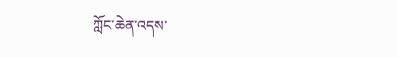ཀློང་ཆེན་འདས་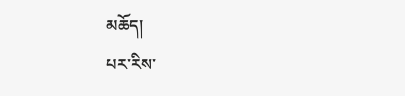མཆོད།
པར་རིས་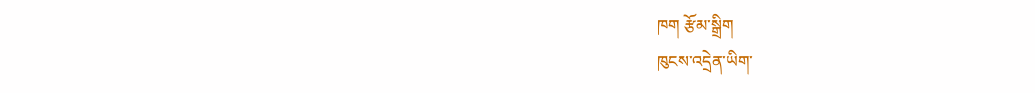ཁག རྩོམ་སྒྲིག
ཁུངས་འདྲེན་ཡིག་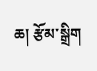ཆ། རྩོམ་སྒྲིག